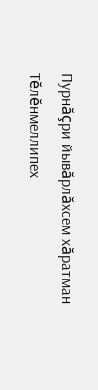Пурнăçри йывăрлăхсем хăратман
Тĕлĕнмеллипех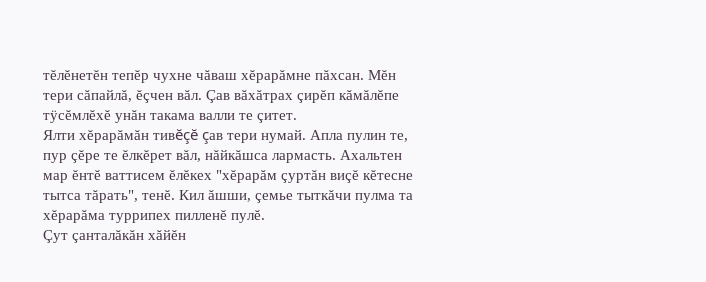тĕлĕнетĕн тепĕр чухне чăваш хĕрарăмне пăхсан. Мĕн тери сăпайлă, ĕçчен вăл. Çав вăхăтрах çирĕп кăмăлĕпе тÿсĕмлĕхĕ унăн такама валли те çитет.
Ялти хĕрарăмăн тивĕçĕ çав тери нумай. Апла пулин те, пур çĕре те ĕлкĕрет вăл, нăйкăшса лармасть. Ахальтен мар ĕнтĕ ваттисем ĕлĕкех "хĕрарăм çуртăн виçĕ кĕтесне тытса тăрать", тенĕ. Кил ăшши, çемье тыткăчи пулма та хĕрарăма туррипех пилленĕ пулĕ.
Çут çанталăкăн хăйĕн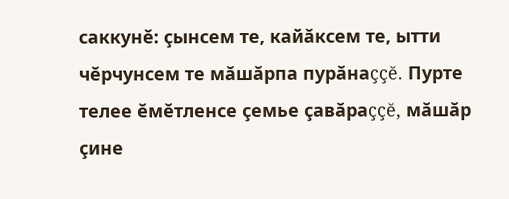саккунĕ: çынсем те, кайăксем те, ытти чĕрчунсем те мăшăрпа пурăнаççĕ. Пурте телее ĕмĕтленсе çемье çавăраççĕ, мăшăр çине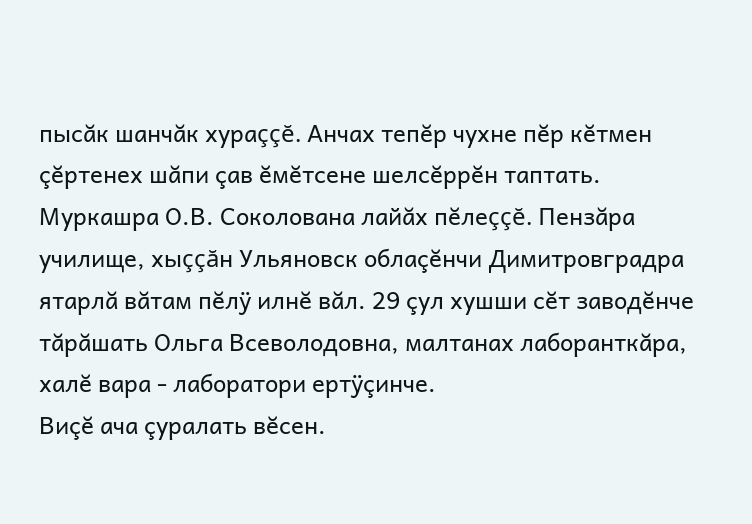пысăк шанчăк хураççĕ. Анчах тепĕр чухне пĕр кĕтмен çĕртенех шăпи çав ĕмĕтсене шелсĕррĕн таптать.
Муркашра О.В. Соколована лайăх пĕлеççĕ. Пензăра училище, хыççăн Ульяновск облаçĕнчи Димитровградра ятарлă вăтам пĕлÿ илнĕ вăл. 29 çул хушши сĕт заводĕнче тăрăшать Ольга Всеволодовна, малтанах лаборанткăра, халĕ вара - лаборатори ертÿçинче.
Виçĕ ача çуралать вĕсен.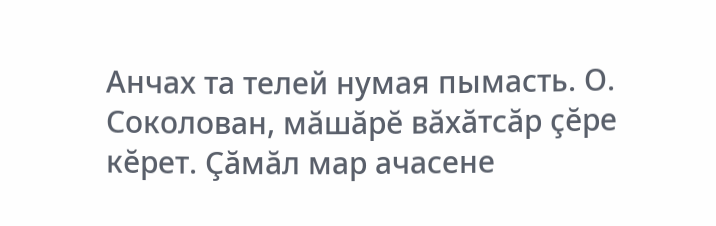Анчах та телей нумая пымасть. О. Соколован, мăшăрĕ вăхăтсăр çĕре кĕрет. Çăмăл мар ачасене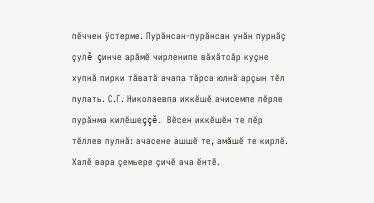пĕччен ÿстерме. Пурăнсан-пурăнсан унăн пурнăç çулĕ çинче арăмĕ чирленипе вăхăтсăр куçне хупнă пирки тăватă ачапа тăрса юлнă арçын тĕл пулать. С.Г. Николаевпа иккĕшĕ ачисемпе пĕрле пурăнма килĕшеççĕ. Вĕсен иккĕшĕн те пĕр тĕллев пулнă: ачасене ашшĕ те, амăшĕ те кирлĕ. Халĕ вара çемьере çичĕ ача ĕнтĕ.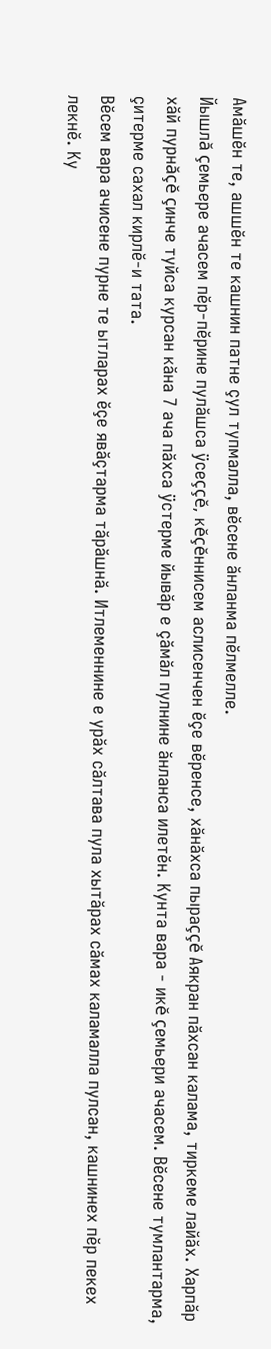Амăшĕн те, ашшĕн те кашнин патне çул тупмалла, вĕсене ăнланма пĕлмелле.
Йышлă çемьере ачасем пĕр-пĕрине пулăшса ÿсеççĕ, кĕçĕннисем аслисенчен ĕçе вĕренсе, хăнăхса пыраççĕ Аякран пăхсан калама, тиркеме лайăх. Харпăр хăй пурнăçĕ çинче туйса курсан кăна 7 ача пăхса ÿстерме йывăр е çăмăл пулнине ăнланса илетĕн. Кунта вара - икĕ çемьери ачасем. Вĕсене тумлантарма, çитерме сахал кирлĕ-и тата.
Вĕсем вара ачисене пурне те ытларах ĕçе явăçтарма тăрăшнă. Итлеменнине е урăх сăлтава пула хытăрах сăмах каламалла пулсан, кашнинех пĕр пекех лекнĕ. Ку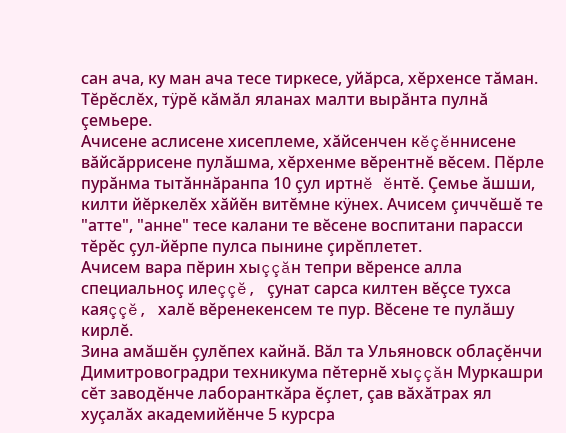сан ача, ку ман ача тесе тиркесе, уйăрса, хĕрхенсе тăман. Тĕрĕслĕх, тÿрĕ кăмăл яланах малти вырăнта пулнă çемьере.
Ачисене аслисене хисеплеме, хăйсенчен кĕçĕннисене вăйсăррисене пулăшма, хĕрхенме вĕрентнĕ вĕсем. Пĕрле пурăнма тытăннăранпа 10 çул иртнĕ ĕнтĕ. Çемье ăшши, килти йĕркелĕх хăйĕн витĕмне кÿнех. Ачисем çиччĕшĕ те "атте", "анне" тесе калани те вĕсене воспитани парасси тĕрĕс çул-йĕрпе пулса пынине çирĕплетет.
Ачисем вара пĕрин хыççăн тепри вĕренсе алла специальноç илеççĕ, çунат сарса килтен вĕçсе тухса каяççĕ, халĕ вĕренекенсем те пур. Вĕсене те пулăшу кирлĕ.
Зина амăшĕн çулĕпех кайнă. Вăл та Ульяновск облаçĕнчи Димитровоградри техникума пĕтернĕ хыççăн Муркашри сĕт заводĕнче лаборанткăра ĕçлет, çав вăхăтрах ял хуçалăх академийĕнче 5 курсра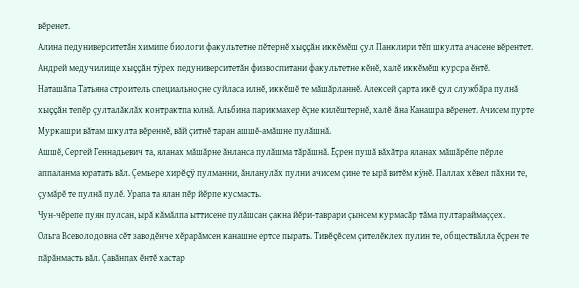вĕренет.
Алина педуниверситетăн химипе биологи факультетне пĕтернĕ хыççăн иккĕмĕш çул Панклири тĕп шкулта ачасене вĕрентет.
Андрей медучилище хыççăн тÿрех педуниверситетăн физвоспитани факультетне кĕнĕ, халĕ иккĕмĕш курсра ĕнтĕ.
Наташăпа Татьяна строитель специальноçне суйласа илнĕ, иккĕшĕ те мăшăрланнĕ. Алексей çарта икĕ çул службăра пулнă хыççăн тепĕр çулталăклăх контрактпа юлнă. Альбина парикмахер ĕçне килĕштернĕ, халĕ ăна Канашра вĕренет. Ачисем пурте Муркашри вăтам шкулта вĕреннĕ, вăй çитнĕ таран ашшĕ-амăшне пулăшнă.
Ашшĕ, Сергей Геннадьевич та, яланах мăшăрне ăнланса пулăшма тăрăшнă. Ĕçрен пушă вăхăтра яланах мăшăрĕпе пĕрле аппаланма юратать вăл. Çемьере хирĕçÿ пулманни, ăнланулăх пулни ачисем çине те ырă витĕм кÿнĕ. Паллах хĕвел пăхни те, çумăрĕ те пулнă пулĕ. Урапа та ялан пĕр йĕрпе кусмасть.
Чун-чĕрепе пуян пулсан, ырă кăмăлпа ыттисене пулăшсан çакна йĕри-таврари çынсем курмасăр тăма пултараймаççех.
Ольга Всеволодовна сĕт заводĕнче хĕрарăмсен канашне ертсе пырать. Тивĕçĕсем çителĕклех пулин те, обществăлла ĕçрен те пăрăнмасть вăл. Çавăнпах ĕнтĕ хастар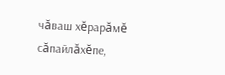чăваш хĕрарăмĕ сăпайлăхĕпе,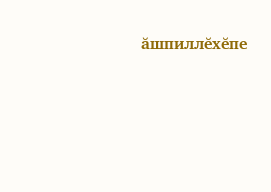ăшпиллĕхĕпе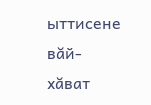ыттисене вăй-хăват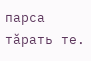парса тăрать те.